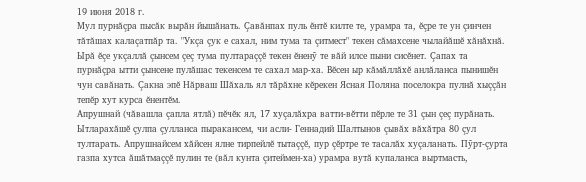19 июня 2018 г.
Мул пурнăçра пысăк вырăн йышăнать. Çавăнпах пуль ĕнтĕ килте те, урамра та, ĕçре те ун çинчен тăтăшах калаçатпăр та. "Укçа çук е сахал, ним тума та çитмест" текен сăмахсене чылайăшĕ хăнăхнă. Ырă ĕçе укçаллă çынсем çеç тума пултараççĕ текен ĕненỹ те вăй илсе пыни сисĕнет. Çапах та пурнăçра ытти çынсене пулăшас текенсем те сахал мар-ха. Вĕсен ыр кăмăллăхĕ анлăланса пынишĕн чун савăнать. Çакна эпĕ Нăрваш Шăхаль ял тăрăхне кĕрекен Ясная Поляна поселокра пулнă хыççăн тепĕр хут курса ĕнентĕм.
Апрушнай (чăвашла çапла ятлă) пĕчĕк ял, 17 хуçалăхра ватти-вĕтти пĕрле те 31 çын çеç пурăнать. Ытларахăшĕ çулпа çулланса пыракансем, чи асли- Геннадий Шалтынов çывăх вăхăтра 80 çул тултарать. Апрушнайсем хăйсен ялне тирпейлĕ тытаççĕ, пур çĕртре те тасалăх хуçаланать. Пỹрт-çурта газпа хутса ăшăтмаççĕ пулин те (вăл кунта çитеймен-ха) урамра вутă купаланса выртмасть,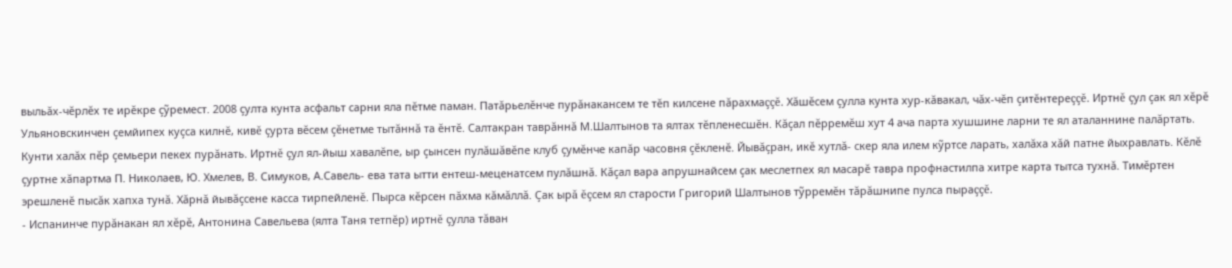выльăх-чĕрлĕх те ирĕкре çỹремест. 2008 çулта кунта асфальт сарни яла пĕтме паман. Патăрьелĕнче пурăнакансем те тĕп килсене пăрахмаççĕ. Хăшĕсем çулла кунта хур-кăвакал, чăх-чĕп çитĕнтереççĕ. Иртнĕ çул çак ял хĕрĕ Ульяновскинчен çемйипех куçса килнĕ, кивĕ çурта вĕсем çĕнетме тытăннă та ĕнтĕ. Салтакран таврăннă М.Шалтынов та ялтах тĕпленесшĕн. Кăçал пĕрремĕш хут 4 ача парта хушшине ларни те ял аталаннине палăртать.
Кунти халăх пĕр çемьери пекех пурăнать. Иртнĕ çул ял-йыш хавалĕпе, ыр çынсен пулăшăвĕпе клуб çумĕнче капăр часовня çĕкленĕ. Йывăçран, икĕ хутлă- скер яла илем кỹртсе ларать, халăха хăй патне йыхравлать. Кĕлĕ çуртне хăпартма П. Николаев, Ю. Хмелев, В. Симуков, А.Савель- ева тата ытти ентеш-меценатсем пулăшнă. Кăçал вара апрушнайсем çак меслетпех ял масарĕ тавра профнастилпа хитре карта тытса тухнă. Тимĕртен эрешленĕ пысăк хапха тунă. Хăрнă йывăçсене касса тирпейленĕ. Пырса кĕрсен пăхма кăмăллă. Çак ырă ĕçсем ял старости Григорий Шалтынов тỹрремĕн тăрăшнипе пулса пыраççĕ.
- Испанинче пурăнакан ял хĕрĕ, Антонина Савельева (ялта Таня тетпĕр) иртнĕ çулла тăван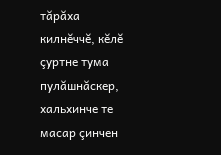тăрăха килнĕччĕ, кĕлĕ çуртне тума пулăшнăскер, хальхинче те масар çинчен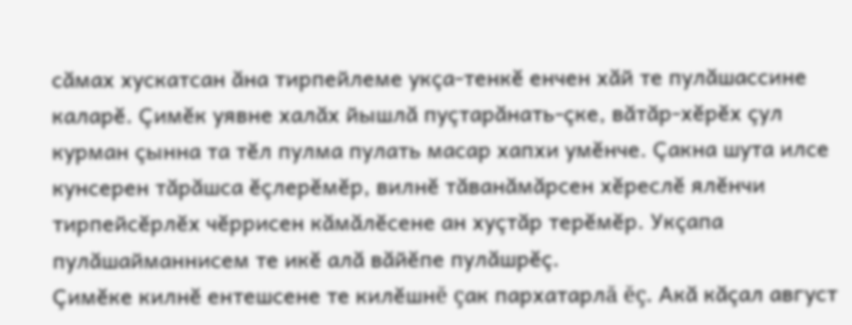сăмах хускатсан ăна тирпейлеме укçа-тенкĕ енчен хăй те пулăшассине каларĕ. Çимĕк уявне халăх йышлă пуçтарăнать-çке, вăтăр-хĕрĕх çул курман çынна та тĕл пулма пулать масар хапхи умĕнче. Çакна шута илсе кунсерен тăрăшса ĕçлерĕмĕр, вилнĕ тăванăмăрсен хĕреслĕ ялĕнчи тирпейсĕрлĕх чĕррисен кăмăлĕсене ан хуçтăр терĕмĕр. Укçапа пулăшайманнисем те икĕ алă вăйĕпе пулăшрĕç.
Çимĕке килнĕ ентешсене те килĕшнĕ çак пархатарлă ĕç. Акă кăçал август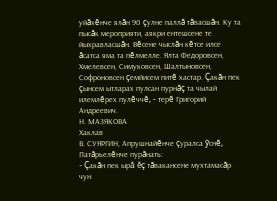уйăхĕнче ялăн 90 çулне паллă тăвасшăн. Ку та пысăк мероприяти, аякри ентешсене те йыхравласшăн. Вĕсене чыслăн кĕтсе илсе ăсатса яма та пĕлмелле. Ялта Федоровсен, Хмелевсен, Симуковсен, Шалтыновсен, Софроновсен çемйисем питĕ хастар. Çакăн пек çынсем ытларах пулсан пурнăç та чылай илемлĕрех пулĕччĕ, - терĕ Григорий Андреевич.
Н. МАЗЯКОВА
Хаклав
В. СУЯРГИН, Апрушнайĕнче çуралса ỹснĕ, Патăрьелĕнче пурăнать:
- Çакăн пек ырă ĕç тăвакансене мухтамасăр чун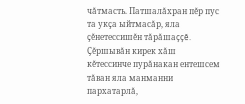чăтмасть. Патшалăхран пĕр пус та укçа ыйтмасăр, яла çĕнетессишĕн тăрăшаççĕ. Çĕршывăн кирек хăш кĕтессинче пурăнакан ентешсем тăван яла манманни пархатарлă,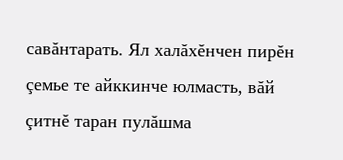савăнтарать. Ял халăхĕнчен пирĕн çемье те айккинче юлмасть, вăй çитнĕ таран пулăшма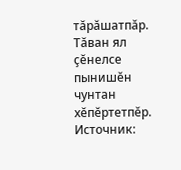тăрăшатпăр. Тăван ял çĕнелсе пынишĕн чунтан хĕпĕртетпĕр.
Источник: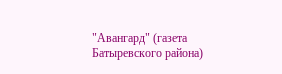"Авангард" (газета Батыревского района)